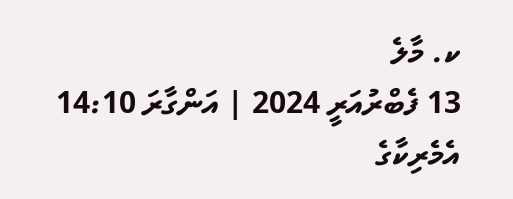ކ. މާލެ
13 ފެބްރުއަރީ 2024 | އަންގާރަ 14:10
އެމެރިކާގެ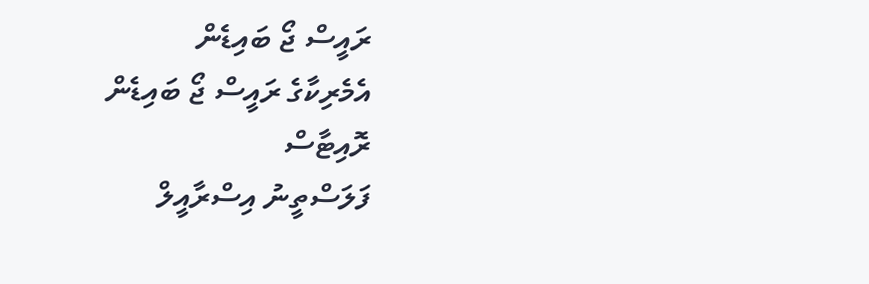ރައީސް ޖޯ ބައިޑެން
އެމެރިކާގެ ރައީސް ޖޯ ބައިޑެން
ރޮއިޓާސް
ފަލަސްތީނު އިސްރާއީލް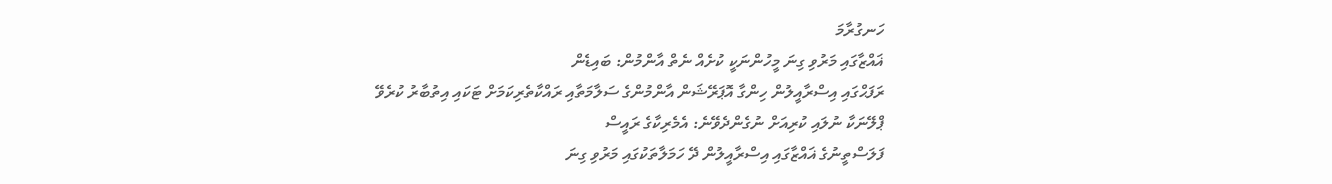ހަނގުރާމަ
ޣައްޒާގައި މަރުވި ގިނަ މީހުންނަކީ ކުށެއް ނެތް އާންމުން: ބައިޑެން
ރަފަޙްގައި އިސްރާއީލުން ހިންގާ އޮޕަރޭޝަން އާންމުންގެ ސަލާމަތާއި ރައްކާތެރިކަމަށް ޓަކައި އިތުބާރު ކުރެވޭ ޕްލޭނަކާ ނުލައި ކުރިއަށް ނުގެންދެވޭނެ: އެމެރިކާގެ ރައީސް
ފަލަސްތީނުގެ ޣައްޒާގައި އިސްރާއީލުން ދޭ ހަމަލާތަކުގައި މަރުވި ގިނަ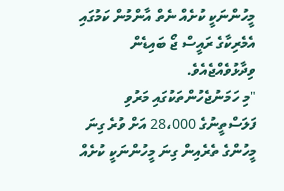މީހުންނަކީ ކުށެއް ނެތް އާންމުން ކަމުގައި އެމެރިކާގެ ރައީސް ޖޯ ބައިޑެން ވިދާޅުވެއްޖެއެވެ.
"މި ހަމަނުޖެހުންތަކުގައި މަރުވި ފަލަސްތީނުގެ 28،000 އަށް ވުރެ ގިނަ މީހުންގެ ތެރެއިން ގިނަ މީހުންނަކީ ކުށެއް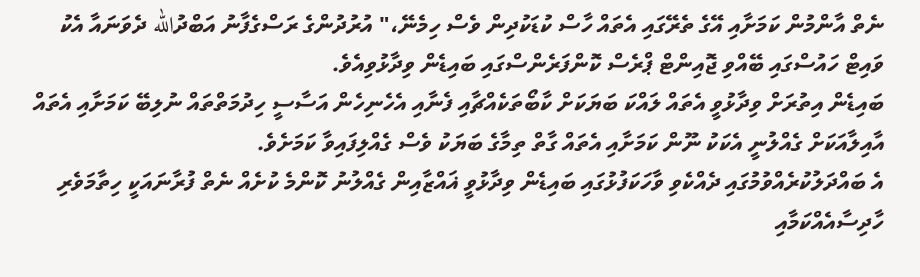ނެތް އާންމުން ކަމަށާއި އޭގެ ތެރޭގައި އެތައް ހާސް ކުޑަކުދިން ވެސް ހިމެނޭ،" އުރުދުންގެ ރަސްގެފާނު އަބްދުالله ދެވަނައާ އެކު ވައިޓް ހައުސްގައި ބޭއްވި ޖޮއިންޓް ޕްރެސް ކޮންފަރެންސްގައި ބައިޑެން ވިދާޅުވިއެވެ.
ބައިޑެން އިތުރަށް ވިދާޅުވީ އެތައް ލައްކަ ބަޔަކަށް ކާބޯތަކެއްޗާއި ފެނާއި އެހެނިހެން އަސާސީ ހިދުމަތްތައް ނުލިބޭ ކަމަށާއި އެތައް އާއިލާއަކަށް ގެއްލުނީ އެކަކު ނޫން ކަމަށާއި އެތައް ގާތް ތިމާގެ ބަޔަކު ވެސް ގެއްލިފައިވާ ކަމަށެވެ.
އެ ބައްދަލުކުރެއްވުމުގައި ދެއްކެވި ވާހަކަފުޅުގައި ބައިޑެން ވިދާޅުވީ ޣައްޒާއިން ގެއްލުނު ކޮންމެ ކުށެއް ނެތް ފުރާނައަކީ ހިތާމަވެރި ހާދިސާއެއްކަމާއި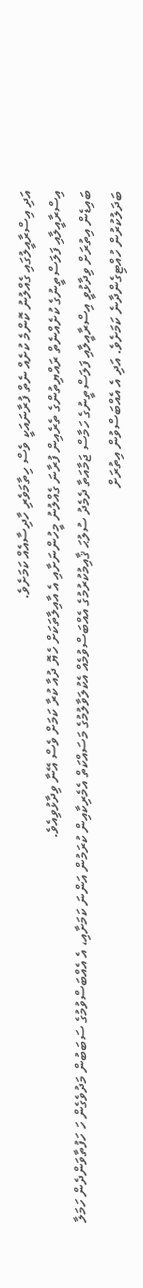އަދި އިސްރާއީލުގައި ގެއްލުނު ކޮންމެ ކުށެއް ނެތް ފުރާނައަކީ ވެސް ހިތާމަވެރި ހާދިސާއެއް ކަމަށެވެ.
އިސްރާއީލާއި ފަލަސްތީނުގެ ކުށެއްނެތް ރައްޔިތުންގެ ތެރެއިން ފުރާނަ ގެއްލުނު މީހުންނަށާއި އެ އާއިލާތަކަށް ހެޔޮ ދުއާ ކުރާ ކަމަށް ވެސް އޭނާ ވިދާޅުވިއެވެ.
ބައިޑެން އިތުރަށް ވިދާޅުވީ އިސްރާއީލާއި ފަލަސްތީނުގެ ހަމާސް ޖަމާއަތާ ދެމެދު ސުލުޙަ ޤާއިމުކުރުމުގެ އެއްބަސްވުމެއް އެކުލަވާލުމުގެ މަސައްކަތް އެމެރިކާއިން ކުރަމުން އަންނަ ކަމަށާއި، އެ އެއްބަސްވުމުގެ ސަބަބުން މަދުވެގެން ހަ ހަފުތާވަންދެން ހަމަލާ ބަދަލުކުރުން ހުއްޓިގެންދާނެ ކަމަށެވެ. އަދި އެ އެއްބަސްވުން އިތުރަށް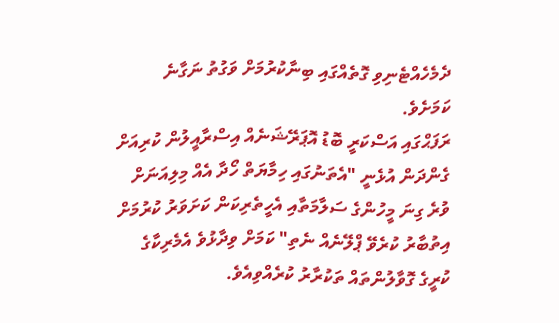ދެމެހެއްޓެނިވި ގޮތެއްގައި ބިނާކުރުމަށް ވަގުތު ނަގާނެ ކަމަށެވެ.
ރަފަޙްގައި އަސްކަރީ ބޮޑު އޮޕަރޭޝަނެއް އިސްރާއީލުން ކުރިއަށް ގެންދަން އުޅެނީ "އެތަނުގައި ހިމާޔަތް ހޯދާ އެއް މިލިއަނަށް ވުރެ ގިނަ މީހުންގެ ސަލާމަތާއި އެހީތެރިކަން ކަށަވަރު ކުރުމަށް އިތުބާރު ކުރެވޭ ޕްލޭނެއް ނެތި" ކަމަށް ވިދާޅުވެ އެމެރިކާގެ ކުރީގެ ގޮވާލުންތައް ތަކުރާރު ކުރެއްވިއެވެ.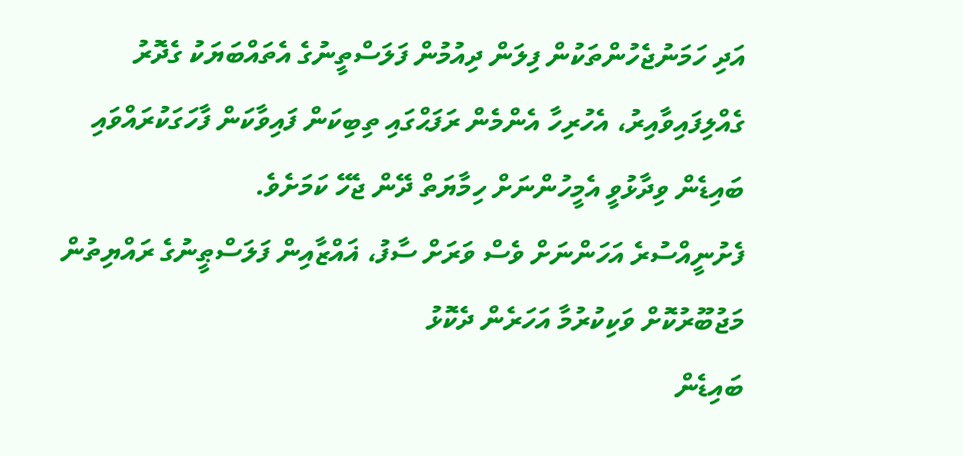އަދި ހަމަނުޖެހުންތަކުން ފިލަން ދިއުމުން ފަލަސްތީނުގެ އެތައްބަޔަކު ގެދޮރު ގެއްލިފައިވާއިރު، އެހުރިހާ އެންމެން ރަފަޙްގައި ތިބިކަން ފައިވާކަން ފާހަގަކުރައްވައި ބައިޑެން ވިދާޅުވީ އެމީހުންނަށް ހިމާޔަތް ދޭން ޖެހޭ ކަމަށެވެ.
ފެށުނީއްސުރެ އަހަންނަށް ވެސް ވަރަށް ސާފު، ޣައްޒާއިން ފަލަސްޠީނުގެ ރައްޔިތުން މަޖުބޫރުކޮށް ވަކިކުރުމާ އަހަރެން ދެކޮޅު
ބައިޑެން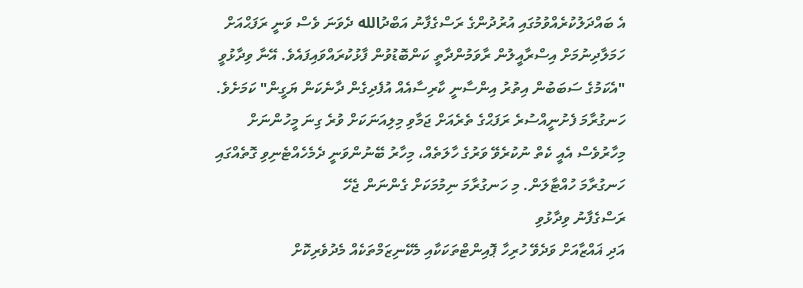އެ ބައްދަލުކުރެއްވުމުގައި އުރުދުންގެ ރަސްގެފާނު އަބްދުالله ދެވަނަ ވެސް ވަނީ ރަފަޙްއަށް ހަމަލާދިނުމަށް އިސްރާއީލުން ރާވަމުންދާތީ ކަންބޮޑުވުން ފާޅުކުރައްވައިފައެވެ. އޭނާ ވިދާޅުވީ "އެކަމުގެ ސަބަބުން އިތުރު އިންސާނީ ކާރިސާއެއް އުފެދިގެން ދާނެކަން ޔަގީން" ކަމަށެވެ.
ހަނގުރާމަ ފެށުނީއްސުރެ ރަފަޙްގެ ތެރެއަށް ޖަމާވި މިލިއަނަކަށް ވުރެ ގިނަ މީހުންނަށް މިހާރުވެސް އެއީ ކެތް ނުކުރެވޭ ވަރުގެ ހާލަތެއް، މިހާރު ބޭނުންވަނީ ދެމެހެއްޓެނިވި ގޮތެއްގައި ހަނގުރާމަ ހުއްޓާލަން. މި ހަނގުރާމަ ނިމުމަކަށް ގެންނަން ޖެހޭ
ރަސްގެފާނު ވިދާޅުވި
އަދި ޣައްޒާއަށް ވަދެވޭ ހުރިހާ ޕޮއިންޓްތަކަކާއި މެކޭނިޒަމްތަކެއް މެދުވެރިކޮށް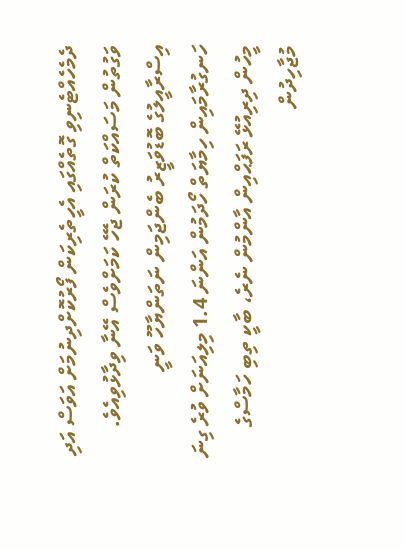ދެމެހެއްޓެނިވި ގޮތެއްގައި އެހީތެރިކަން ފޯރުކޮށްދިނުމަށް އަވަސް އަދި ވަގުތުން މަސައްކަތް ކުރަން ޖެހޭ ކަމަށްވެސް އޭނާ ވިދާޅުވިއެވެ.
އިސްރާއީލުގެ ބޮޑުވަޒީރު ބެންޖަމިން ނަތަންޔާހޫ ވަނީ ހަނގުރާމައިން ހިމާޔަތް ހޯދަމުން އަންނަ 1.4 މިލިއަނަށް ވުރެ ގިނަ މީހުން ދިރިއުޅޭ ރަފަޙްއިން އާންމުން ނެރެ، ބާކީ ތިބި ހަމާސްގެ މުޖާހިދުން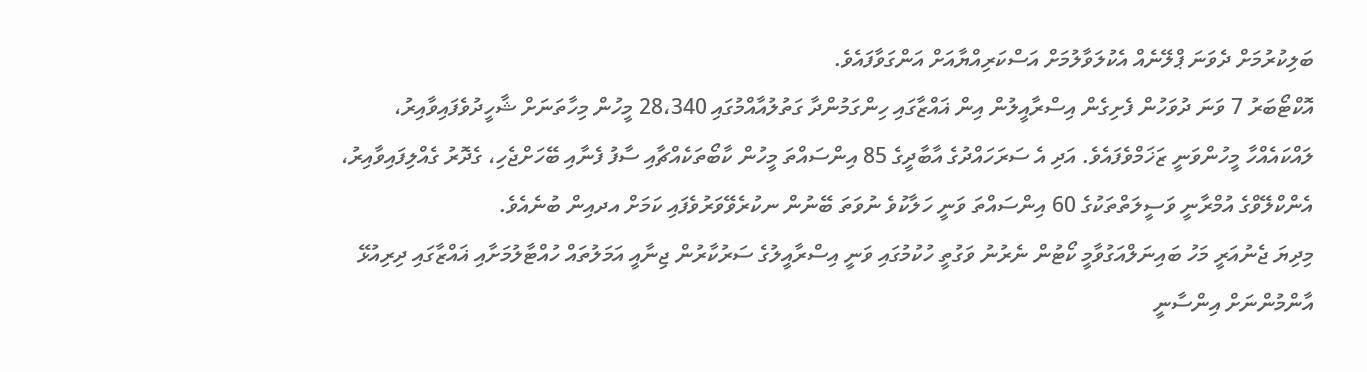ބަލިކުރުމަށް ދެވަނަ ޕްލޭނެއް އެކުލަވާލުމަށް އަސްކަރިއްޔާއަށް އަންގަވާފައެވެ.
އޮކްޓޯބަރު 7 ވަނަ ދުވަހުން ފެށިގެން އިސްރާއީލުން އިން ޣައްޒާގައި ހިންގަމުންދާ ގަތުލުއާއްމުގައި 28،340 މީހުން މިހާތަނަށް ޝާހީދުވެފައިވާއިރު، ލައްކައެއްހާ މީހުންވަނީ ޒަޚަމްވެފައެވެ. އަދި އެ ސަރަހައްދުގެ އާބާދީގެ 85 އިންސައްތަ މީހުން ކާބޯތަކެއްޗާއި ސާފު ފެނާއި ބޭހަށްޖެހި، ގެދޮރު ގެއްލިފައިވާއިރު، އެންކްލޭވްގެ އުމްރާނީ ވަސީލަތްތަކުގެ 60 އިންސައްތަ ވަނީ ހަލާކުވެ ނުވަތަ ބޭނުން ނކުރެވޭވަރުވެފައި ކަމަށް އދއިން ބުނެއެވެ.
މިދިޔަ ޖެނުއަރީ މަހު ބައިނަލްއަގުވާމީ ކޯޓުން ނެރުނު ވަގުތީ ހުކުމުގައި ވަނީ އިސްރާއީލުގެ ސަރުކާރުން ޖިނާއީ އަމަލުތައް ހުއްޓާލުމަށާއި ޣައްޒާގައި ދިރިއުޅޭ އާންމުންނަށް އިންސާނީ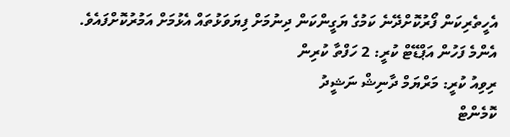އެހީތެރިކަން ފޯރުކޮށްދޭނެ ކަމުގެ ޔަގީންކަން ދިނުމަށް ފިޔަވަޅުތައް އެޅުމަށް އަމުރުކޮށްފައެވެ.
އެންމެ ފަހުން އަޕްޑޭޓް ކުރީ: 2 ހަފްތާ ކުރިން
ރިވިއު ކުރީ: މަރްޔަމް ދާނިޝް ނަޝީދު
ކޮމެންޓް